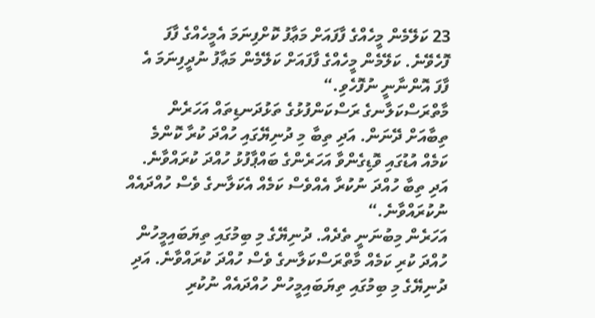23 ކަލޭމެން މީހެއްގެ ފާފައަށް މަޢާފު ކޮށްފިނަމަ އެމީހެއްގެ ފާފަ ފޮހެވޭނެ. ކަލޭމެން މީހެއްގެ ފާފައަށް ކަލޭމެން މަޢާފު ނުދީފިނަމަ އެ ފާފަ އޮންނާނީ ނުފޮހެވި.“
މާތްރަސްކަލާނގެ ރަސްކަންފުޅުގެ ތަޅުދަނޑިތައް އަހަރެން ތިބާއަށް ދޭނަން. އަދި ތިބާ މި ދުނިޔޭގައި ހުއްދަ ކުރާ ކޮންމެ ކަމެއް އުޑުގައި ވޮޑިގެންވާ އަހަރެންގެ ބައްޕާފުޅު ހުއްދަ ކުރައްވާނެ. އަދި ތިބާ ހުއްދަ ނުކުރާ އެއްވެސް ކަމެއް އެކަލާނގެ ވެސް ހުއްދައެއް ނުކުރައްވާނެ.“
އަހަރެން މިބުނަނީ ތެދެއް. ދުނިޔޭގެ މި ބިމުގައި ތިޔަބައިމީހުން ހުއްދަ ކުރި ކަމެއް މާތްރަސްކަލާނގެ ވެސް ހުއްދަ ކުރައްވާނެ. އަދި ދުނިޔޭގެ މި ބިމުގައި ތިޔަބައިމީހުން ހުއްދައެއް ނުކުރި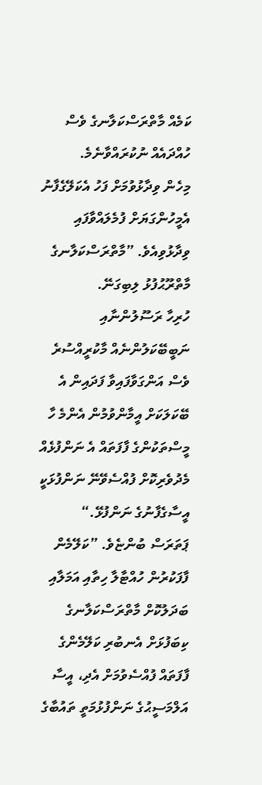ކަމެއް މާތްރަސްކަލާނގެ ވެސް ހުއްދައެއް ނުކުރައްވާނެމެ.
މިހެން ވިދާޅުވުމަށް ފަހު އެކަލޭގެފާނު އެމީހުންގަޔަށް ފުމެލައްވާފައި ވިދާޅުވިއެވެ. ”މާތްރަސްކަލާނގެ މާތްރޫޙުފުޅު ލިބިގަނޭ.
ހުރިހާ ރަސޫލުންނާއި ނަބީބޭކަލުންނެއް މާކުރީއްސުރެ ވެސް އަންގަވާފައިވާ ފަދައިން އެ ބޭކަލަކަށް އީމާންވުމުން އެންމެ ހާ މީސްތަކުންގެ ފާފަތައް އެ ނަންފުޅެއް މެދުވެރިކޮށް ފުއްސެވޭނޭ ނަންފުޅަކީ އީސާގެފާނުގެ ނަންފުޅޭ.“
ޕަތަރަސް ބުންޏެވެ. ”ކަލޭމެން ފާފަކުރުން ހުއްޓާލާ ހިތާއި އަމަލާއި ބަދަލުކޮށް މާތްރަސްކަލާނގެ ކިބަފުޅަށް އެނބުރި ކަލޭމެންގެ ފާފަތައް ފުއްސެވުމަށް އެދި، އީސާ އަލްމަސީޙުގެ ނަންފުޅުމަތީ ތައުބާގެ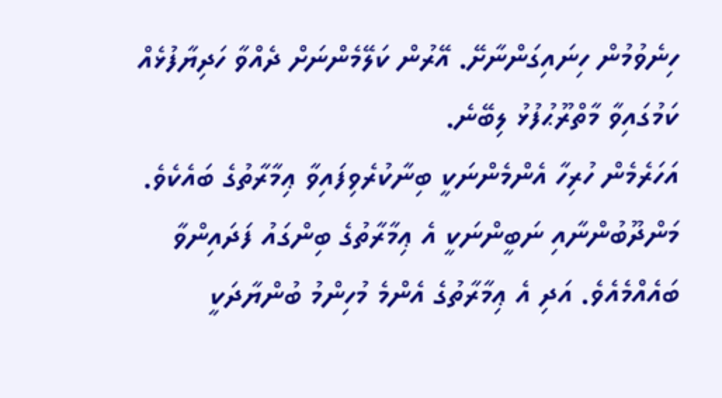ހިނެވުމުން ހިނައިގަންނާށޭ. އޭރުން ކަލޭމެންނަށް ދެއްވާ ހަދިޔާފުޅެއް ކަމުގައިވާ މާތްރޫޙުފުޅު ލިބޭނެ.
އަހަރެމެން ހުރިހާ އެންމެންނަކީ ބިނާކުރެވިފައިވާ ޢިމާރާތުގެ ބައެކެވެ. މަންދޫބުންނާއި ނަބީންނަކީ އެ ޢިމާރާތުގެ ބިންގައު ފަދައިންވާ ބައެއްމެއެވެ. އަދި އެ ޢިމާރާތުގެ އެންމެ މުހިންމު ބުންޔާދަކީ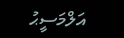އަލްމަސީޙު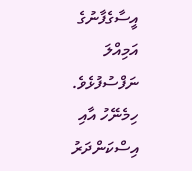އީސާގެފާނުގެ އަމިއްލަ ނަފްސުފުޅެވެ.
ހިމެނޭހު އާއި އިސްކަންދަރު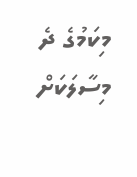މިކަމުގެ ދެ މިސާލަކަށް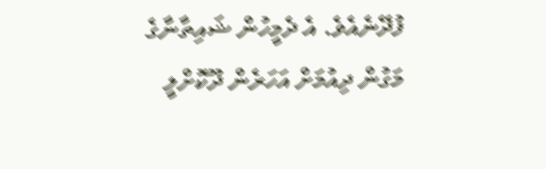ފުދޭނެއެވެ. އެ ދެމީހުން ޝައިތާނާގެ މަގުން ދިއުމަށް އަހަރެން ދޫކޮށްލީ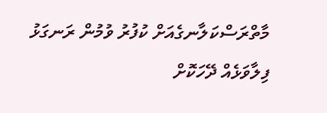މާތްރަސްކަލާނގެއަށް ކުފުރު ވުމުން ރަނގަޅު ފިލާވަޅެއް ދޭހަކޮށް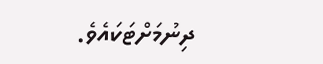ދިނުމަށްޓަކައެވެ.